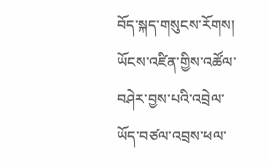བོད་སྐད་གསུངས་རོགས།
ཡོངས་འཛིན་གྱིས་འཚོལ་བཤེར་བྱས་པའི་འབྲེལ་ཡོད་བཙལ་འབྲས་ཕལ་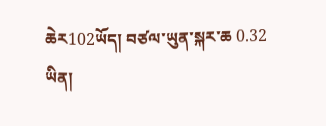ཆེར102ཡོད། བཙལ་ཡུན་སྐར་ཆ 0.32
ཡིན།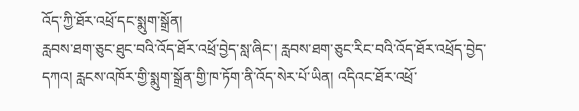འོད་ཀྱི་ཐོར་འཕྲོ་དང་སྨུག་སྒྲོན།
རླབས་ཐག་ཅུང་ཐུང་བའི་འོད་ཐོར་འཕྲོ་བྱེད་སླ་ཞིང་། རླབས་ཐག་ཅུང་རིང་བའི་འོད་ཐོར་འཕྲོད་བྱེད་དཀའ། རླངས་འཁོར་གྱི་སྨུག་སྒྲོན་གྱི་ཁ་ཏོག་ནི་འོད་སེར་པོ་ཡིན། འདིའང་ཐོར་འཕྲོ་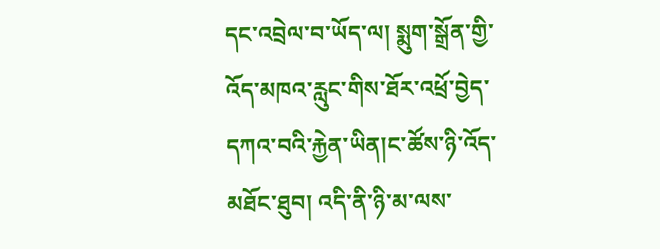དང་འབྲེལ་བ་ཡོད་ལ། སྨུག་སྒྲོན་གྱི་འོད་མཁའ་རླུང་གིས་ཐོར་འཕྲོ་བྱེད་དཀའ་བའི་རྐྱེན་ཡིན།ང་ཚོས་ཉི་འོད་མཐོང་ཐུབ། འདི་ནི་ཉི་མ་ལས་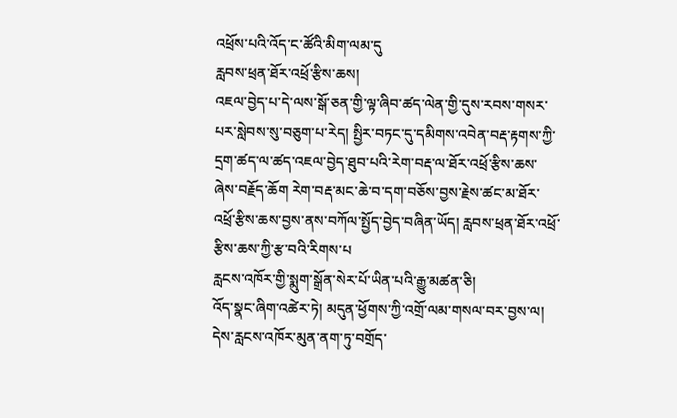འཕྲོས་པའི་འོད་ང་ཚོའི་མིག་ལམ་དུ
རླབས་ཕྲན་ཐོར་འཕྲོ་རྩིས་ཆས།
འཇལ་བྱེད་པ་དེ་ལས་སྒོ་ཅན་གྱི་ལྟ་ཞིབ་ཚད་ལེན་གྱི་དུས་རབས་གསར་པར་སླེབས་སུ་བཅུག་པ་རེད། སྤྱིར་བཏང་དུ་དམིགས་འབེན་བརྡ་རྟགས་ཀྱི་དྲག་ཚད་ལ་ཚད་འཇལ་བྱེད་ཐུབ་པའི་རེག་བརྡ་ལ་ཐོར་འཕྲོ་རྩིས་ཆས་ཞེས་བརྗོད་ཆོག རེག་བརྡ་མང་ཆེ་བ་དག་བཅོས་བྱས་རྗེས་ཚང་མ་ཐོར་འཕྲོ་རྩིས་ཆས་བྱས་ནས་བཀོལ་སྤྱོད་བྱེད་བཞིན་ཡོད། རླབས་ཕྲན་ཐོར་འཕྲོ་རྩིས་ཆས་ཀྱི་རྩ་བའི་རིགས་པ
རླངས་འཁོར་གྱི་སྨུག་སྒྲོན་སེར་པོ་ཡིན་པའི་རྒྱུ་མཚན་ཅི།
འོད་སྣང་ཞིག་འཚེར་ཏེ། མདུན་ཕྱོགས་ཀྱི་འགྲོ་ལམ་གསལ་བར་བྱས་ལ། དེས་རླངས་འཁོར་མུན་ནག་ཏུ་བགྲོད་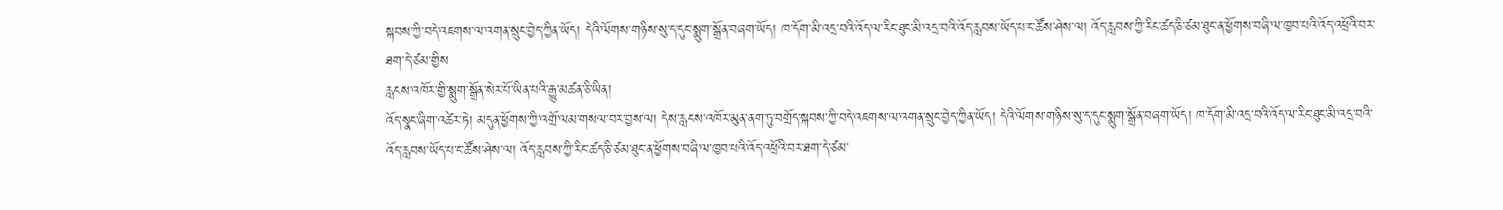སྐབས་ཀྱི་བདེ་འཇགས་ལ་འགན་སྲུང་བྱེད་ཀྱིན་ཡོད། དེའི་ལོགས་གཉིས་སུ་ད་དུང་སྨུག་སྒྲོན་བཞག་ཡོད། ཁ་དོག་མི་འདྲ་བའི་འོད་ལ་རིང་ཐུང་མི་འདྲ་བའི་འོད་རླབས་ཡོད་པ་ང་ཚོས་ཤེས་ལ། འོད་རླབས་ཀྱི་རིང་ཚད་ཅི་ཙམ་ཐུང་ན་ཕྱོགས་བཞི་ལ་ཁྱབ་པའི་འོད་འཕྲོའི་བར་ཐག་དེ་ཙམ་གྱིས
རླངས་འཁོར་གྱི་སྨུག་སྒྲོན་སེར་པོ་ཡིན་པའི་རྒྱུ་མཚན་ཅི་ཡིན།
འོད་སྣང་ཞིག་འཚེར་ཏེ། མདུན་ཕྱོགས་ཀྱི་འགྲོ་ལམ་གསལ་བར་བྱས་ལ། དེས་རླངས་འཁོར་མུན་ནག་ཏུ་བགྲོད་སྐབས་ཀྱི་བདེ་འཇགས་ལ་འགན་སྲུང་བྱེད་ཀྱིན་ཡོད། དེའི་ལོགས་གཉིས་སུ་ད་དུང་སྨུག་སྒྲོན་བཞག་ཡོད། ཁ་དོག་མི་འདྲ་བའི་འོད་ལ་རིང་ཐུང་མི་འདྲ་བའི་འོད་རླབས་ཡོད་པ་ང་ཚོས་ཤེས་ལ། འོད་རླབས་ཀྱི་རིང་ཚད་ཅི་ཙམ་ཐུང་ན་ཕྱོགས་བཞི་ལ་ཁྱབ་པའི་འོད་འཕྲོའི་བར་ཐག་དེ་ཙམ་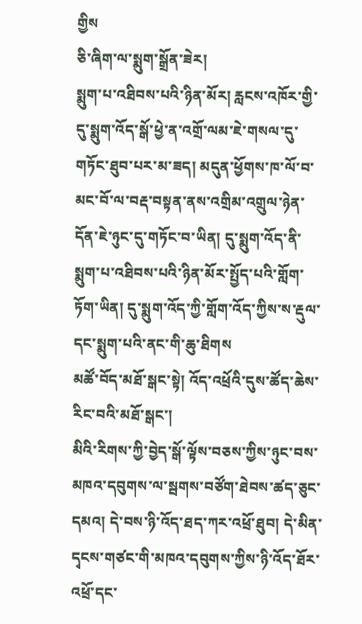གྱིས
ཅི་ཞིག་ལ་སྨུག་སྒྲོན་ཟེར།
སྨུག་པ་འཐིབས་པའི་ཉིན་མོར། རླངས་འཁོར་གྱི་དུ་སྨུག་འོད་སྒོ་ཕྱེ་ན་འགྲོ་ལམ་ཇེ་གསལ་དུ་གཏོང་ཐུབ་པར་མ་ཟད། མདུན་ཕྱོགས་ཁ་ལོ་བ་མང་བོ་ལ་བརྡ་བསྟན་ནས་འགྲིམ་འགྲུལ་ཉེན་དོན་ཇེ་ཉུང་དུ་གཏོང་བ་ཡིན། དུ་སྨུག་འོད་ནི་སྨུག་པ་འཐིབས་པའི་ཉིན་མོར་སྤྱོད་པའི་གློག་ཏོག་ཡིན། དུ་སྨུག་འོད་ཀྱི་གློག་འོད་ཀྱིས་ས་རྡུལ་དང་སྨུག་པའི་ནང་གི་ཆུ་ཐིགས
མཚོ་བོད་མཐོ་སྒང་སྟེ། འོད་འཕྲོའི་དུས་ཚོད་ཆེས་རིང་བའི་མཐོ་སྒང་།
མིའི་རིགས་ཀྱི་བྱེད་སྒོ་ལྟོས་བཅས་ཀྱིས་ཉུང་བས་མཁའ་དབུགས་ལ་སྦགས་བཙོག་ཐེབས་ཚད་ཅུང་དམའ། དེ་བས་ཉི་འོད་ཐད་ཀར་འཕྲོ་ཐུབ། དེ་མིན་དྭངས་གཙང་གི་མཁའ་དབུགས་ཀྱིས་ཉི་འོད་ཐོར་འཕྲོ་དང་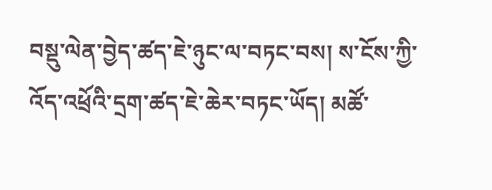བསྡུ་ལེན་བྱེད་ཚད་ཇེ་ཉུང་ལ་བཏང་བས། ས་ངོས་ཀྱི་འོད་འཕྲོའི་དྲག་ཚད་ཇེ་ཆེར་བཏང་ཡོད། མཚོ་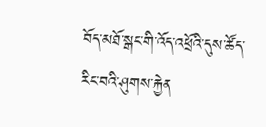བོད་མཐོ་སྒང་གི་འོད་འཕྲོའི་དུས་ཚོད་རིང་བའི་ཤུགས་རྐྱེན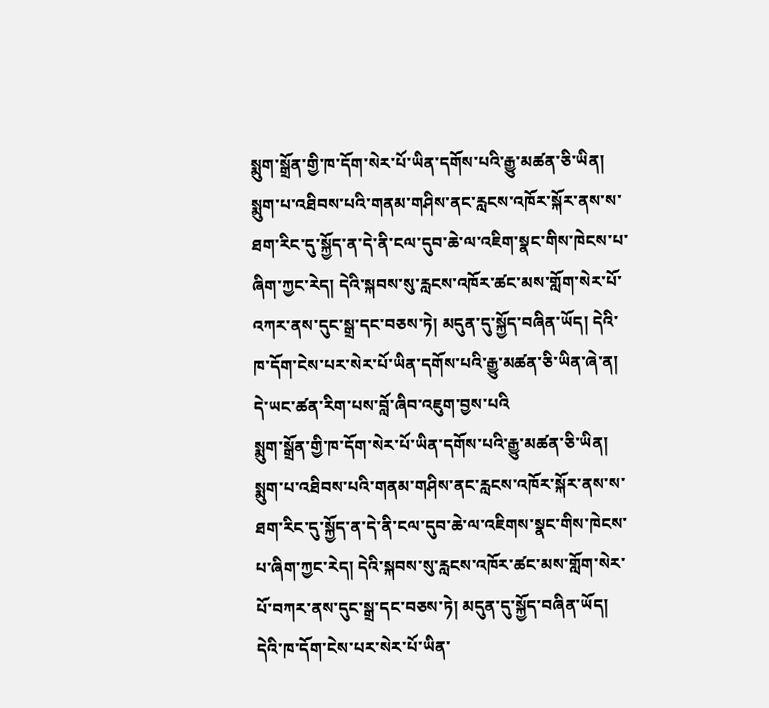སྨུག་སྒྲོན་གྱི་ཁ་དོག་སེར་པོ་ཡིན་དགོས་པའི་རྒྱུ་མཚན་ཅི་ཡིན།
སྨུག་པ་འཐིབས་པའི་གནམ་གཤིས་ནང་རླངས་འཁོར་སྐོར་ནས་ས་ཐག་རིང་དུ་སྐྱོད་ན་དེ་ནི་ངལ་དུབ་ཆེ་ལ་འཇིག་སྣང་གིས་ཁེངས་པ་ཞིག་ཀྱང་རེད། དེའི་སྐབས་སུ་རླངས་འཁོར་ཚང་མས་གློག་སེར་པོ་འཀར་ནས་དུང་སྒྲ་དང་བཅས་ཏེ། མདུན་དུ་སྐྱོད་བཞིན་ཡོད། དེའི་ཁ་དོག་ངེས་པར་སེར་པོ་ཡིན་དགོས་པའི་རྒྱུ་མཚན་ཅི་ཡིན་ཞེ་ན། དེ་ཡང་ཚན་རིག་པས་བློ་ཞིབ་འཇུག་བྱས་པའི
སྨུག་སྒྲོན་གྱི་ཁ་དོག་སེར་པོ་ཡིན་དགོས་པའི་རྒྱུ་མཚན་ཅི་ཡིན།
སྨུག་པ་འཐིབས་པའི་གནམ་གཤིས་ནང་རླངས་འཁོར་སྐོར་ནས་ས་ཐག་རིང་དུ་སྐྱོད་ན་དེ་ནི་ངལ་དུབ་ཆེ་ལ་འཇིགས་སྣང་གིས་ཁེངས་པ་ཞིག་ཀྱང་རེད། དེའི་སྐབས་སུ་རླངས་འཁོར་ཚང་མས་གློག་སེར་པོ་བཀར་ནས་དུང་སྒྲ་དང་བཅས་ཏེ། མདུན་དུ་སྐྱོད་བཞིན་ཡོད། དེའི་ཁ་དོག་ངེས་པར་སེར་པོ་ཡིན་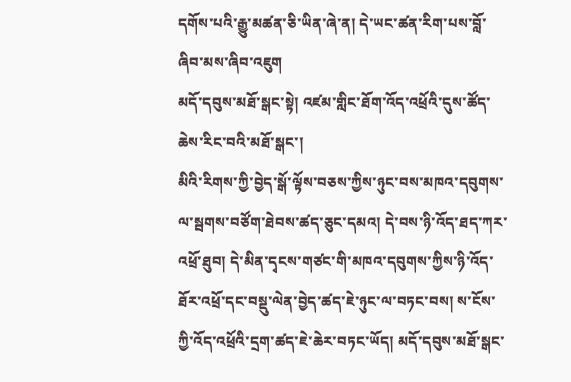དགོས་པའི་རྒྱུ་མཚན་ཅི་ཡིན་ཞེ་ན། དེ་ཡང་ཚན་རིག་པས་བློ་ཞིབ་མས་ཞིབ་འཇུག
མདོ་དབུས་མཐོ་སྒང་སྟེ། འཛམ་གླིང་ཐོག་འོད་འཕྲོའི་དུས་ཚོད་ཆེས་རིང་བའི་མཐོ་སྒང་།
མིའི་རིགས་ཀྱི་བྱེད་སྒོ་ལྟོས་བཅས་ཀྱིས་ཉུང་བས་མཁའ་དབུགས་ལ་སྦགས་བཙོག་ཐེབས་ཚད་ཅུང་དམའ། དེ་བས་ཉི་འོད་ཐད་ཀར་འཕྲོ་ཐུབ། དེ་མིན་དྭངས་གཙང་གི་མཁའ་དབུགས་ཀྱིས་ཉི་འོད་ཐོར་འཕྲོ་དང་བསྡུ་ལེན་བྱེད་ཚད་ཇེ་ཉུང་ལ་བཏང་བས། ས་ངོས་ཀྱི་འོད་འཕྲོའི་དྲག་ཚད་ཇེ་ཆེར་བཏང་ཡོད། མདོ་དབུས་མཐོ་སྒང་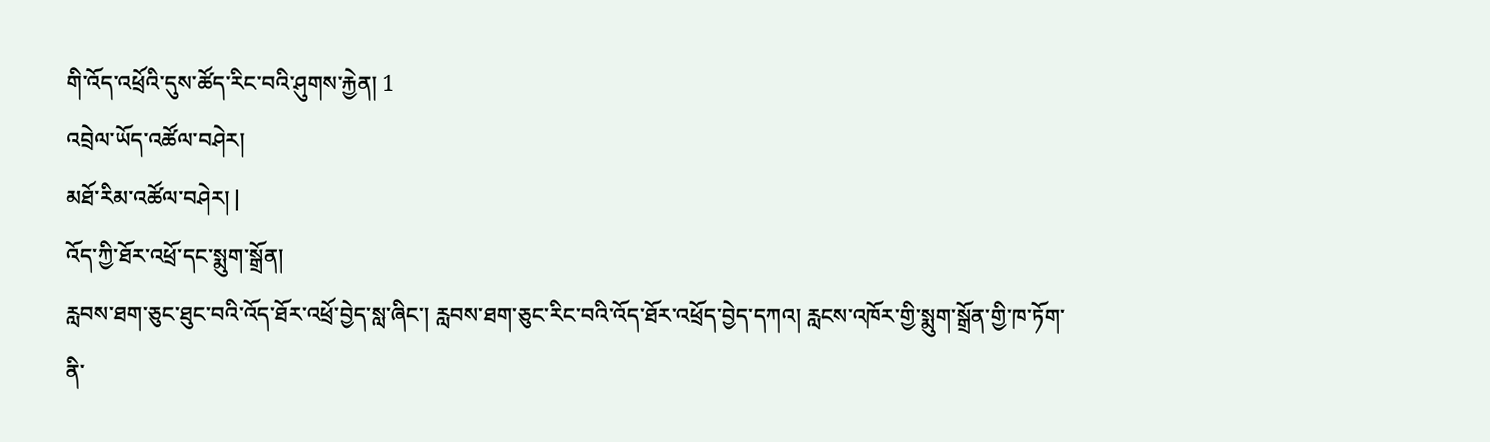གི་འོད་འཕྲོའི་དུས་ཚོད་རིང་བའི་ཤུགས་རྐྱེན། 1
འབྲེལ་ཡོད་འཚོལ་བཤེར།
མཐོ་རིམ་འཚོལ་བཤེར། |
འོད་ཀྱི་ཐོར་འཕྲོ་དང་སྨུག་སྒྲོན།
རླབས་ཐག་ཅུང་ཐུང་བའི་འོད་ཐོར་འཕྲོ་བྱེད་སླ་ཞིང་། རླབས་ཐག་ཅུང་རིང་བའི་འོད་ཐོར་འཕྲོད་བྱེད་དཀའ། རླངས་འཁོར་གྱི་སྨུག་སྒྲོན་གྱི་ཁ་ཏོག་ནི་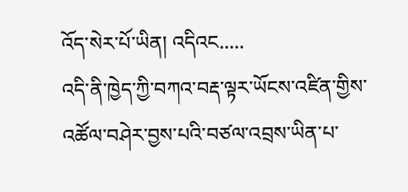འོད་སེར་པོ་ཡིན། འདིའང.....
འདི་ནི་ཁྱེད་ཀྱི་བཀའ་བརྡ་ལྟར་ཡོངས་འཛིན་གྱིས་འཚོལ་བཤེར་བྱས་པའི་བཙལ་འབྲས་ཡིན་པ་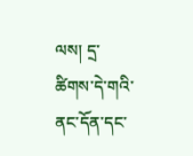ལས། དྲ་ཚིགས་དེ་གའི་ནང་དོན་དང་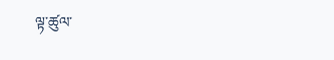ལྟ་ཚུལ་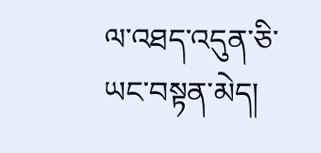ལ་འཐད་འདུན་ཅི་ཡང་བསྟན་མེད།